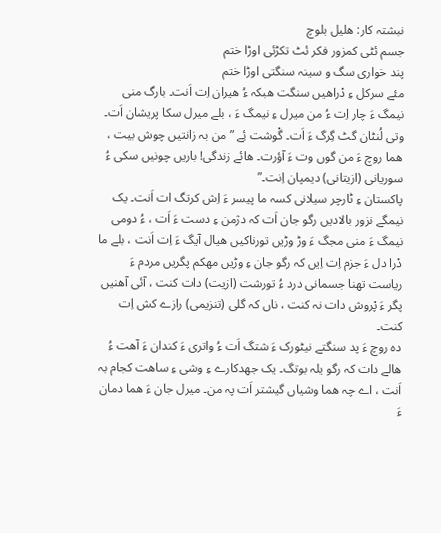نبشتہ کار: ھلیل بلوچ
جسم ئٹی کمزور فکر ئٹ تکڑئی اوڑا ختم
پند خواری سگ و سینہ سنگتی اوڑا ختم
مئے سرکل ءِ دْراھیں سنگت ھبکہ ءُ ھیران اِت اَنت۔ بارگ منی نیمگ ءَ چار اِت ءُ من میرل ءِ نیمگ ءَ ، بلے میرل سکا پریشان اَت۔ وتی لُنٹان گٹ گِرگ ءَ اَت۔ گْوشت ئِے ” من بہ زانتیں چوش بیت ، ھما روچ ءَ من گوں وت ءَ آؤرت۔ ھائے زندگی! باریں چونیں سکی ءُ سوریانی (ازیتانی) دیمپان اِنت۔”
پاکستان ءِ ٹارچر سیلانی کسہ ما پیسر ءَ اِش کرتگ ات اَنت۔ یک نیمگے نزور بالادیں رگو جان اَت کہ دژمن ءِ دست ءَ اَت ، ءُ دومی نیمگ ءَ منی مجگ ءَ وڑ وڑیں تورناکیں ھیال آیگ ءَ اِت اَنت ، بلے ما دْرا دل ءَ جزم اِت اِیں کہ رگو جان ءِ وڑیں مھکم پگریں مردم ءَ ریاست تھنا جسمانی درد ءُ تورشت (ازیت) دات کنت ، آئی آھنیں پگر ءَ پْروش دات نہ کنت ، ناں کہ گلی (تنزیمی) رازے کش اِت کنت۔
دہ روچ ءَ پد سنگتے نیٹورک ءَ شتگ اَت ءُ واتری ءَ کندان ءَ آھت ءُ ھالے دات کہ رگو یلہ بوتگ۔ یک جھدکارے ءِ وشی ءِ ساھت کجام بہ اَنت ، اے چہ ھما وشیاں گیشتر اَت پہ من۔ میرل جان ءَ ھما دمان ءَ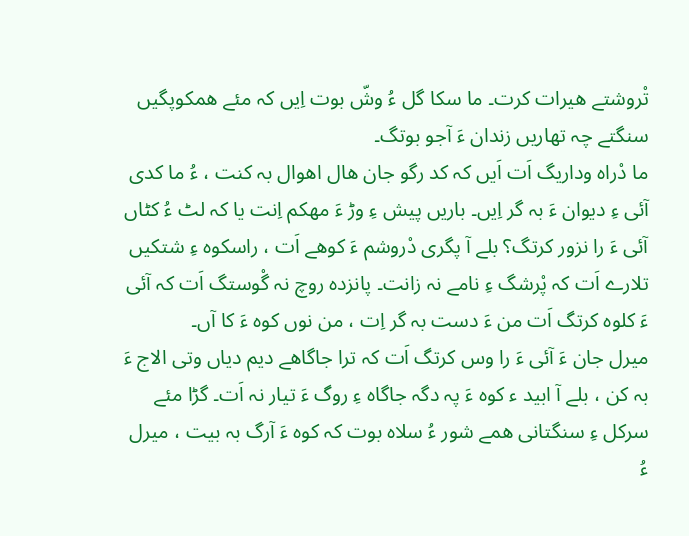تْروشتے ھیرات کرت۔ ما سکا گل ءُ وشّ بوت اِیں کہ مئے ھمکوپگیں سنگتے چہ تھاریں زندان ءَ آجو بوتگ۔
ما دْراہ وداریگ اَت اَیں کہ کد رگو جان ھال اھوال بہ کنت ، ءُ ما کدی آئی ءِ دیوان ءَ بہ گر اِیں۔ باریں پیش ءِ وڑ ءَ مھکم اِنت یا کہ لٹ ءُ کٹاں آئی ءَ را نزور کرتگ؟ بلے آ پگری دْروشم ءَ کوھے اَت ، راسکوہ ءِ شتکیں تلارے اَت کہ پْرشگ ءِ نامے نہ زانت۔ پانزدہ روچ نہ گْوستگ اَت کہ آئی ءَ کلوہ کرتگ اَت من ءَ دست بہ گر اِت ، من نوں کوہ ءَ کا آں۔
میرل جان ءَ آئی ءَ را وس کرتگ اَت کہ ترا جاگاھے دیم دیاں وتی الاج ءَ بہ کن ، بلے آ ابید ء کوہ ءَ پہ دگہ جاگاہ ءِ روگ ءَ تیار نہ اَت۔ گڑا مئے سرکل ءِ سنگتانی ھمے شور ءُ سلاہ بوت کہ کوہ ءَ آرگ بہ بیت ، میرل ءُ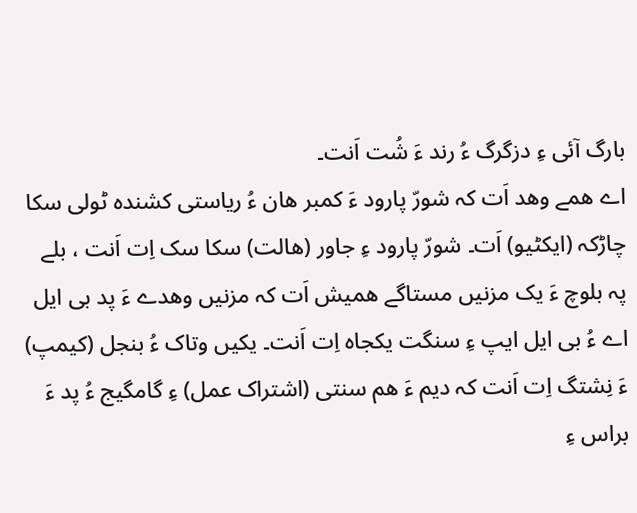بارگ آئی ءِ دزگرگ ءُ رند ءَ شُت اَنت۔
اے ھمے وھد اَت کہ شورّ پارود ءَ کمبر ھان ءُ ریاستی کشندہ ٹولی سکا چاڑکہ (ایکٹیو) اَت۔ شورّ پارود ءِ جاور (ھالت) سکا سک اِت اَنت ، بلے پہ بلوچ ءَ یک مزنیں مستاگے ھمیش اَت کہ مزنیں وھدے ءَ پد بی ایل اے ءُ بی ایل ایپ ءِ سنگت یکجاہ اِت اَنت۔ یکیں وتاک ءُ بنجل (کیمپ) ءَ نِشتگ اِت اَنت کہ دیم ءَ ھم سنتی (اشتراک عمل) ءِ گامگیج ءُ پد ءَ براس ءِ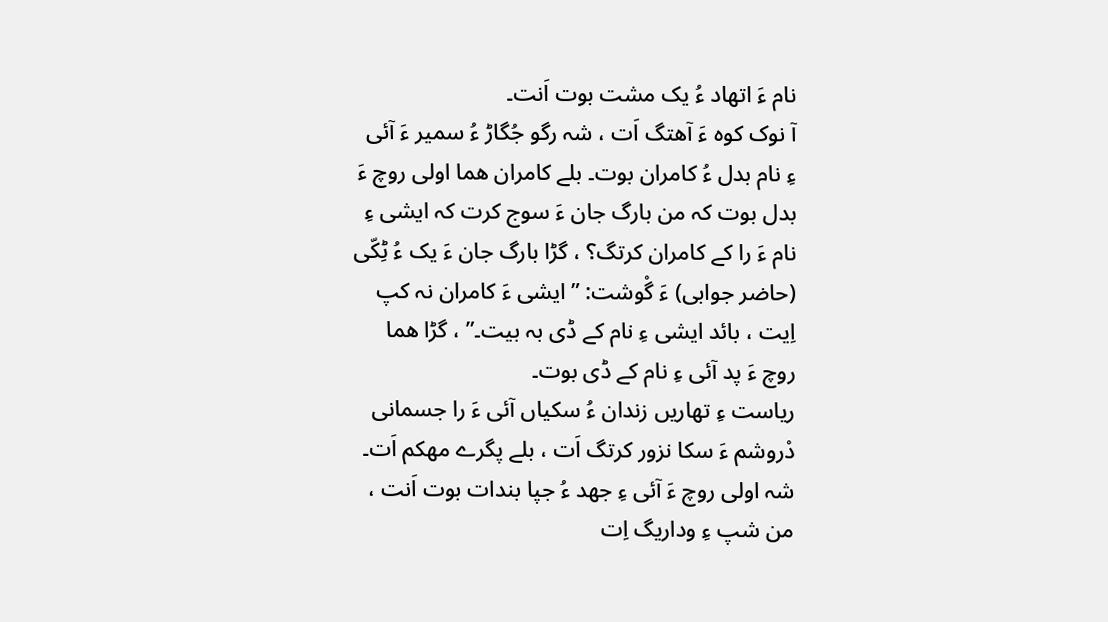نام ءَ اتھاد ءُ یک مشت بوت اَنت۔
آ نوک کوہ ءَ آھتگ اَت ، شہ رگو جُگاڑ ءُ سمیر ءَ آئی ءِ نام بدل ءُ کامران بوت۔ بلے کامران ھما اولی روچ ءَ بدل بوت کہ من بارگ جان ءَ سوج کرت کہ ایشی ءِ نام ءَ را کے کامران کرتگ؟ ، گڑا بارگ جان ءَ یک ءُ ٹِکّی (حاضر جوابی) ءَ گْوشت: ” ایشی ءَ کامران نہ کپ اِیت ، بائد ایشی ءِ نام کے ڈی بہ بیت۔” ، گڑا ھما روچ ءَ پد آئی ءِ نام کے ڈی بوت۔
ریاست ءِ تھاریں زندان ءُ سکیاں آئی ءَ را جسمانی دْروشم ءَ سکا نزور کرتگ اَت ، بلے پگرے مھکم اَت۔ شہ اولی روچ ءَ آئی ءِ جھد ءُ جپا بندات بوت اَنت ، من شپ ءِ وداریگ اِت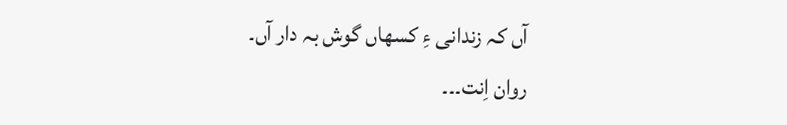آں کہ زندانی ءِ کسھاں گوش بہ دار آں۔
روان اِنت۔۔۔